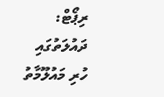ރިޕޯޓް: ދައުލަތުގައި ހުރި މައުލޫމާތު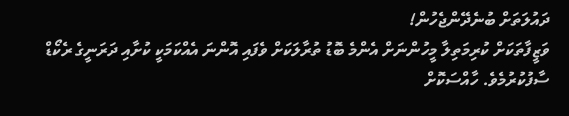ދައުލަތަށް ބުނެދޭންޖެހުން!
ވަޒީފާތަކަށް ކުރިމަތިލާ މީހުންނަށް އެންމެ ބޮޑު ތުރާލަކަށް ވެފައި އޮންނަ އެއްކަމަކީ ކުށާއި ދަރަނީގެ ރެކޯޑް ސާފުކުރުމެވެ. ހާއްސަކޮށް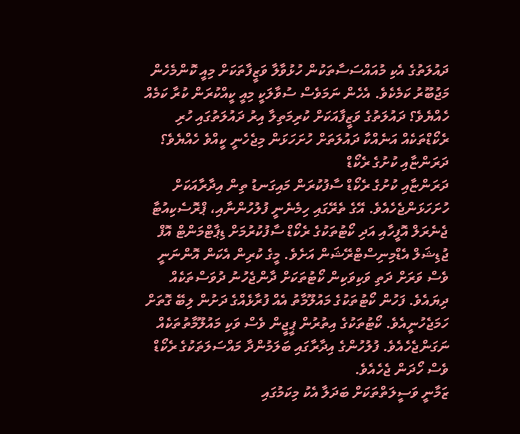ދައުލަތުގެ އެކި މުއައްސަސާތަކުން ހުޅުވާލާ ވަޒީފާތަކަށް މިއީ ކޮންމެހެން މަޖުބޫރު ކަމެކެވެ. އެހެން ނަމަވެސް ސުވާލަކީ މިއީ ކީއްކުރަން ކުރާ ކަމެއް ހެއްޔެވެ؟ ދައުލަތުގެ ވަޒީފާއަކަށް ކުރިމަތިލާ އިރު ދައުލަތުގައި ހުރި ރެކޯޑްތަކެއް އަނެއްކާ ދައުލަތަށް ހުށަހަޅަން މިޖެހެނީ ކީއްވެ ހެއްޔެވެ؟
ދަރަންޏާއި ކުށުގެ ރެކޯޑް
ދަރަންޏާއި ކުށުގެ ރެކޯޑް ސާފުކުރަން މައިގަނޑު ތިން އިދާރާއަކަށް ހުށަހަޅަންޖެހެއެވެ. އޭގެ ތެރޭގައި ހިމެނެނީ ފުލުހުންނާއި، ޕްރޮސެކިއުޓާ ޖެނެރަލް އޮފީހާއި އަދި ކޯޓުތަކުގެ ރެކޯޑް ސާފުކުރުމަށް ޑިޕާޓްމަންޓް އޮފް ޖުޑިޝަލް އެޑްމިނިސްޓްރޭޝަން އަށެވެ. މީގެ ކުރިން އެކަން އޮންނަނީ ވެސް ވަރަށް ދަތި ވަކިވަކިން ކޯޓުތަކަށް ދާންޖެހުނު ދުވަސްތަކެއް ދިޔައެވެ. ފަހުން ކޯޓުތަކުގެ މައުލޫމާތު އެއް ފުރާޅެއްގެ ދަށުން ލިބޭ ގޮތަށް ހަމަޖެހުނީއެވެ. ކޯޓުތަކުގެ އިތުރުން ޕީޖީން ވެސް ވަކި މައުލޫމާތުތަކެއް ނަގަންޖެހެއެވެ. ފުލުހުންގެ އިދާރާގައި ބަލަމުންދާ މައްސަލަތަކުގެ ރެކޯޑް ވެސް ހޯދަން ޖެހެއެވެ.
ޒަމާނީ ވަސީލަތްތަކަށް ބަދަލާ އެކު މިކަމުގައި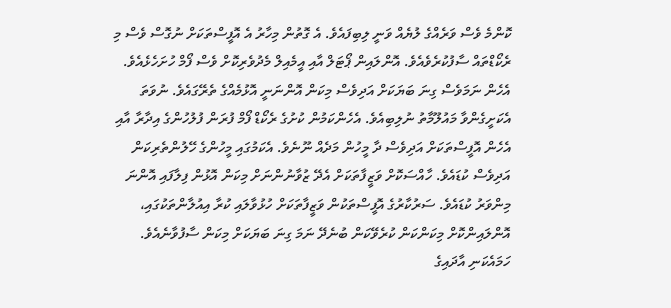ކޮންމެ ވެސް ވަރެއްގެ ލުޔެއް ވަނީ ލިބިފައެވެ. އެ ގޮތުން މިހާރު އެ އޮފީސްތަކަށް ނުގޮސް ވެސް މި ރެކޯޑްތައް ސާފުކުރެވެއެވެ. އޮންލައިން ޕޯޓަލް އާއި އީމެއިލް މެދުވެރިކޮށް ވެސް ފޯމް ހުށަހެޅެއެވެ. އެހެން ނަމަވެސް ގިނަ ބަޔަކަށް އަދިވެސް މިކަން އޮންނަނީ އޮޅުމެއްގެ ތެރޭގައެވެ. ނުވަތަ އެކަށީގެންވާ މައުލޫމާތު ނުލިބިއެވެ. އެހެންކަމުން ކުށުގެ ރެކޯޑް ފޯމް ފުރަން ފުލުހުންގެ އިދާރާ އާއި އެހެން އޮފީސްތަކަށް އަދިވެސް ދާ މީހުން މަދެއް ނޫނެވެ. އެކަމުގައި މީހުންގެ ހޭލުންތެރިކަން އަދިވެސް ކުޑައެވެ. ހާއްސަކޮށް ވަޒީފާތަކަށް އެދޭ ޒުވާނުންނަށް މިކަން އޮޅުން ފިލާފައި އޮންނަ މިންވަރު ކުޑައެވެ. ސަރުކާރުގެ އޮފީސްތަކުން ވަޒީފާތަކަށް ހުޅުވާލައި ކުރާ އިއުލާންތަކުގައި، އޮންލައިންކޮށް މިކަންކަން ކުރެވޭކަން ބުނެދޭ ނަމަ ގިނަ ބަޔަކަށް މިކަން ސާފުވާނެއެވެ.
ހަމައެކަނި އާދައިގެ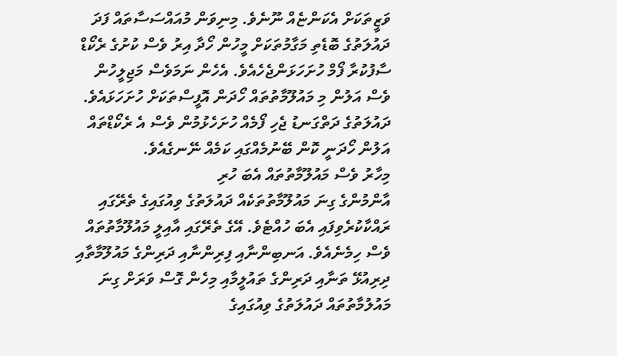ވަޒީތަކަށް އެކަންޏެއް ނޫނެވެ. މިނިވަން މުއައްސަސާތައް ފަދަ ދައުލަތުގެ ބޮޑެތި މަގާމުތަކަށް މީހުން ހޯދާ އިރު ވެސް ކުށުގެ ރެކޯޑް ސާފުކުރާ ފޯމް ހުށަހަޅަންޖެހެއެވެ. އެހެން ނަމަވެސް މަޖިލީހުން ވެސް އަލުން މި މައުލޫމާތުތައް ހޯދަން އޮފީސްތަކަށް ހުށަހަޅައެވެ. ދައުލަތުގެ ދަތްގަނޑު ޖެހި ފޯމެއް ހުށަހެޅުމުން ވެސް އެ ރެކޯޑްތައް އަލުން ހޯދަނީ ކޮން ބޭނުމެއްގައި ކަމެއް ނޭނގެއެވެ.
މިހާރު ވެސް މައުލޫމާތުތައް އެބަ ހުރި
އާންމުންގެ ގިނަ މައުލޫމާތުތަކެއް ދައުލަތުގެ ވިއުގައިގެ ތެރޭގައި ރައްކާކުރެވިފައި އެބަ ހުއްޓެވެ. އޭގެ ތެރޭގައި އާއިލީ މައުލޫމާތުތައް ވެސް ހިމެނެއެވެ. އަނބިންނާއި ފިރިންނާއި ދަރިންގެ މައުލޫމާތާއި ދިރިއުޅޭ ތަނާއި ދަރިންގެ ތައުލީމާއި މިހެން ގޮސް ވަރަށް ގިނަ މައުލުމާތުތައް ދައުލަތުގެ ވިއުގައިގެ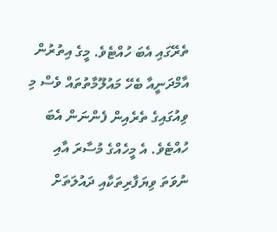ތެރޭގައި އެބަ ހުއްޓެވެ. މީގެ އިތުރުން އާމްދަނީއާ ބެހޭ މައުލޫމާތުތައް ވެސް މި ވިއުގައިގެ ތެރެއިން ފެންނަން އެބަ ހުއްޓެވެ. އެ މީހެއްގެ މުސާރަ އާއި ނުވަތަ ވިޔަފާރިތަކާއި ދައުލަތަށް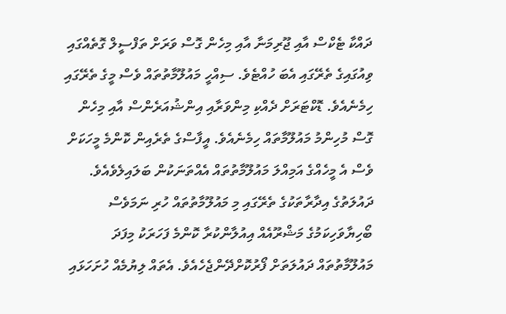ދައްކާ ޓެކްސް އާއި ޖޫރިމަނާ އާއި މިހެން ގޮސް ވަރަށް ތަފްސީލް ގޮތެއްގައި ވިއުގައިގެ ތެރޭގައި އެބަ ހުއްޓެވެ. ސިއްހީ މައުލޫމާތުތައް ވެސް މީގެ ތެރޭގައި ހިމެނެއެވެ. ޑޮކްޓަރަށް ދެއްކި މިންވަރާއި އިންޝުއަރެންސް އާއި މިހެން ގޮސް މުހިންމު މައުލޫމާތައް ހިމެނެއެވެ. އީފާސްގެ ތެރެއިން ކޮންމެ މީހަކަށް ވެސް އެ މީހެއްގެ އަމިއްލަ މައުލޫމާތުތައް އެއްތަނަކުން ބަލައިލެވެއެވެ.
ދައުލަތުގެ އިދާރާތަކުގެ ތެރޭގައި މި މައުލޫމާތުތައް ހުރި ނަމަވެސް ބޯހިޔާވަހިކަމުގެ މަޝްރޫއެއް އިއުލާންކުރާ ކޮންމެ ފަހަރަކު މިފަދަ މައުލޫމާތުތައް ދައުލަތަށް ފޯރުކޮށްދޭންޖެހެއެވެ. އެތައް ލިޔުމެއް ހުށަހަޅައި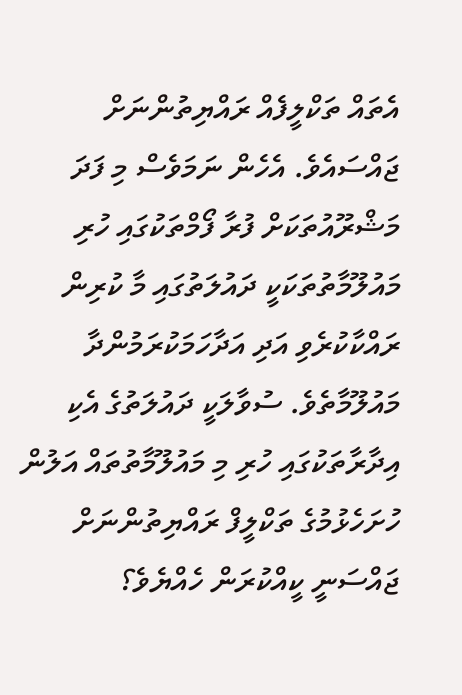އެތައް ތަކްލީފެއް ރައްޔިތުންނަށް ޖައްސައެވެ. އެހެން ނަމަވެސް މި ފަދަ މަޝްރޫއުތަކަށް ފުރާ ފޯމްތަކުގައި ހުރި މައުލޫމާތުތަކަކީ ދައުލަތުގައި މާ ކުރިން ރައްކާކުރެވި އަދި އަދާހަމަކުރަމުންދާ މައުލޫމާތެވެ. ސުވާލަކީ ދައުލަތުގެ އެކި އިދާރާތަކުގައި ހުރި މި މައުލޫމާތުތައް އަލުން ހުށަހެޅުމުގެ ތަކްލީފް ރައްޔިތުންނަށް ޖައްސަނީ ކީއްކުރަން ހެއްޔެވެ؟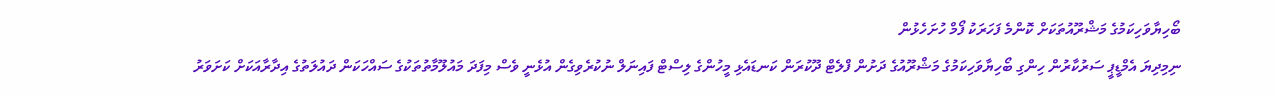ބޯހިޔާވަހިކަމުގެ މަޝްރޫއުތަކަށް ކޮންމެ ފަހަރަކު ފޯމް ހުށަހެޅުން
ނިމިދިޔަ އެމްޑީޕީ ސަރުކާރުން ހިންގި ބޯހިޔާވަހިކަމުގެ މަޝްރޫއުގެ ދަށުން ފްލެޓް ދޫކުރަން ކަނޑައެޅި މީހުންގެ ލިސްޓް ފައިނަލް ނުކުރެވިގެން އުޅެނީ ވެސް މިފަދަ މައުލޫމާތުތަކުގެ ސައްހަކަން ދައުލަތުގެ އިދާރާއަކަށް ކަށަވަރު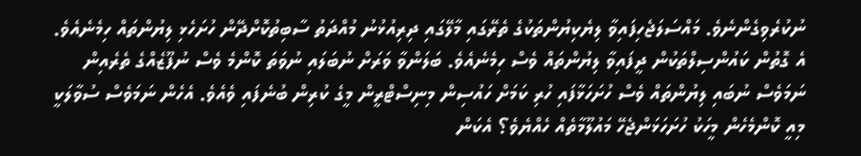ނުކުރެވިގެންނެވެ. މައްސަލަޖެހިފައިވާ ލިޔެކިޔުންތަކުގެ ތެރޭގައި މާލޭގައި ދިރިއުޅުނު މުއްދަތު ސާބިތުކޮށްދޭން ހުށަހެޅި ލިޔުންތައް ހިމެނެއެވެ. އެ ގޮތުން ކައުންސިލްތަކުން ދީފައިވާ ލިޔުންތައް ވެސް ހިމެނެއެވެ. ބަލަންވާ ވަރަށް ނުބަލައި ނުވަތަ ކޮންމެ ވެސް ނުފޫޒެއްގެ ތެރެއިން ނަމަވެސް ނުބައި ލިޔުންތައް ވެސް ހުށަހަޅާފައި ހުރި ކަމަށް ހައުސިން މިނިސްޓްރީން މީގެ ކުރިން ބުނެފައި ވެއެވެ. އެހެން ނަމަވެސް ސުވާލަކީ މިއީ ކޮންމެހެން މީހަކު ހުށަހަޅަންޖެހޭ މައުލޫމާތެއް ހެއްޔެވެ؟ އެކަން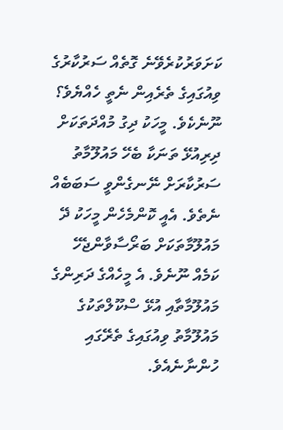ކަށަވަރުކުރެވޭނެ ގޮތެއް ސަރުކާރުގެ ވިއުގައިގެ ތެރެއިން ނެތީ ހެއްޔެވެ؟
ނޫނެކެވެ. މީހަކު ދިގު މުއްދަތަކަށް ދިރިއުޅޭ ތަނަކާ ބެހޭ މައުލޫމާތު ސަރުކާރަށް ނޭނގެންވީ ސަބަބެއް ނެތެވެ. އެއީ ކޮންމެހެން މީހަކު ދޭ މައުލޫމާތަކަށް ބަރޯސާވާންޖެހޭ ކަމެއް ނޫނެވެ. އެ މީހެއްގެ ދަރިންގެ މައުލޫމާތާއި އުޅޭ ސްކޫލްތަކުގެ މައުލޫމާތު ވިއުގައިގެ ތެރޭގައި ހުންނާނެއެވެ.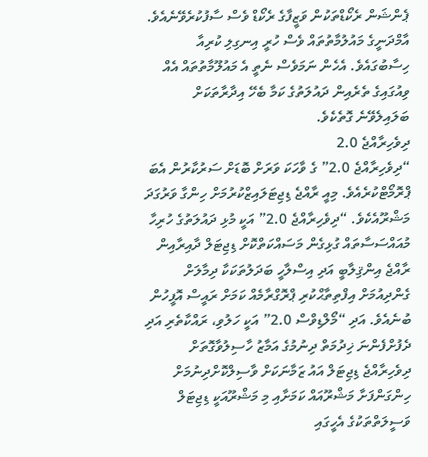ޕެންޝަން ރެކޯޑްތަކުން ވަޒީފާގެ ރެކޯޑް ވެސް ސާފުކުރެވޭނެއެވެ. އާމްދަނީގެ މައުލުމާތުތައް ވެސް ހުރީ އިނގިލި ކުރިއާ ހިސާބުގައެވެ. އެހެން ނަމަވެސް ނެތީ އެ މައުލޫމާތުތައް އެއް ވިއުގައިގެ ތެރެއިން ދައުލަތުގެ ކަމާ ބެހޭ އިދާރާތަކަށް ބަލައިލެވޭނެ ގޮތެކެވެ.
ދިވެހިރާއްޖެ 2.0
“ދިވެހިރާއްޖެ 2.0” ގެ ވާހަކަ ވަރަށް ބޮޑަށް ސަރުކާރުން އެބަ ޕްރޮމޯޓްކުރެއެވެ. މިއީ ރާއްޖެ ޑިޖިޓަލައިޒްކުރުމަށް ހިންގާ ވަރުގަދަ މަޝްރޫއެކެވެ. “ދިވެހިރާއްޖެ 2.0” އަކީ މުޅި ދައުލަތުގެ ހުރިހާ މުއައްސަސާތައް ގުޅިގެން މަސައްކަތްކޮށް ޑިޖިޓަލް ދާއިރާއިން ރާއްޖެ އިންޤިލާބީ އަދި އިސްލާހީ ބަދަލުތަކަކާ ދިމާލަށް ގެންދިއުމަށް އިފްތިތާޙްކުރި ޕްރޮގްރާމެއް ކަމަށް ރައީސް އޮފީހުން ބުނެއެވެ. އަދި “މޯލްޑިވްސް 2.0” އަކީ ހަލުވި، ރައްކާތެރި އަދި ދެފުށްފެންނަ ޚިދުމަތް ދިނުމުގެ އަމާޒު ހާސިލުވާގޮތަށް ދިވެހިރާއްޖެ ޑިޖިޓަލް އައު ޒަމާނަކަށް ވާސިލްކޮށްދިނުމަށް ހިންގަންފަށާ މަޝްރޫއައް ކަމަށާއި މި މަޝްރޫއަކީ ޑިޖިޓަލް ވަސީލަތްތަކުގެ އެހީގައި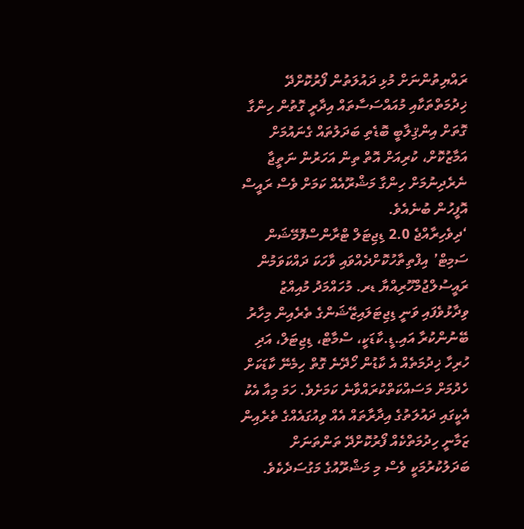ރައްޔިތުންނަށް މުޅި ދައުލަތުން ފޯރުކޮށްދޭ ޚިދުމަތްތަކާއި މުއައްސަސާތައް އިދާރީ ގޮތުން ހިންގާ ގޮތަށް އިންޤިލާބީ ބޮޑެތި ބަދަލުތައް ގެނައުމަށް އަމާޒުކޮށް، ކުރިއަށް އޮތް ތިން އަހަރުން ނަތީޖާ ނެރެދިނުމަށް ހިންގާ މަޝްރޫއެއް ކަމަށް ވެސް ރައީސް އޮފީހުން ބުނެއެވެ.
‘ދިވެހިރާއްޖެ 2.0 ޑިޖިޓަލް ޓްރާންސްފޮމޭޝަން ސަމިޓް’ އިފްތިތާހުކޮށްދެއްވައި ވާހަކަ ދައްކަވަމުން ރައީސުލްޖުމްހޫރިއްޔާ ޑރ. މުހައްމަދު މުއިއްޒު ވިދާޅުވެފައި ވަނީ ޑިޖިޓަލައިޒޭޝަންގެ ތެރެއިން މިހާރު ބޭނުންކުރާ އައި.ޑީ.ކާޑަކީ، ސްމާޓް، ޑިޖިޓަލް، އަދި ހުރިހާ ޚިދުމަތެއް އެ ކާޑުން ހޯދޭނެ ގޮތް ހިމެނޭ ކާޑަކަށް ހެދުމަށް މަސައްކަތްކުރައްވާނެ ކަމަށެވެ. ހަމަ މިއާ އެކު އެކީގައި ދައުލަތުގެ އިދާރާތައް އެއް ވިއުގައެއްގެ ތެރެއިން ޒަމާނީ ހިދުމަތްކެއް ފޯރުކޮށްދޭ ތަންތަނަށް ބަދަލުކުރުމަކީ ވެސް މި މަޝްރޫއުގެ މަގުސަދެކެވެ.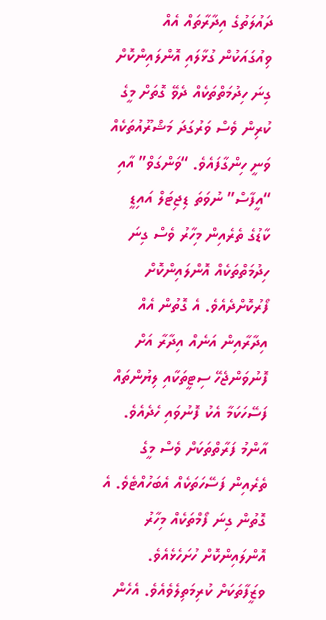ދައުލަތުގެ އިދާރާތައް އެއް ވިއުގައަކުން ގުޅާލައި އޮންލައިންކޮށް ގިނަ ހިދުމަތްތަކެއް ދެވޭ ގޮތަށް މީގެ ކުރިން ވެސް ވަރުގަދަ މަޝްރޫއުތަކެއް ވަނީ ހިންގާފައެވެ. “ވަންގަވް” އާއި “އީފާސް” ނުވަތަ ޑިޖިޓަލް އައިޑީ ކާޑުގެ ތެރެއިން މިހާރު ވެސް ގިނަ ހިދުމަތްތަކެއް އޮންލައިންކޮށް ފޯރުކޮށްދެއެވެ. އެ ގޮތުން އެއް އިދާރާއިން އަނެއް އިދާރާ އަށް ފޮނުވަންޖެހޭ ސިޓީތަކާއި ލިޔުންތައް ފަސޭހަކަމާ އެކު ފޮނުވައި ހެދެއެވެ. އާންމު ފަރާތްތަކަށް ވެސް މީގެ ތެރެއިން ފަސޭހަތަކެއް އެބަހުއްޓެވެ. އެ ގޮތުން ގިނަ ފޯމްތަކެއް މިހާރު އޮންލައިންކޮށް ހުށަހެޅެއެވެ. ވޒަީފާތަކަށް ކުރިމަތިލެވެއެވެ. އެހެން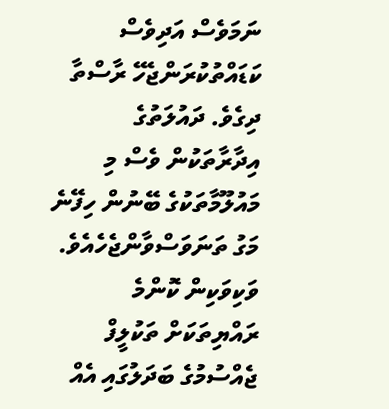ނަމަވެސް އަދިވެސް ކަޑައްތުކުރަންޖެހޭ ރާސްތާ ދިގެވެ. ދައުލަތުގެ އިދާރާތަކުން ވެސް މި މައުލޫމާތަކުގެ ބޭނުން ހިފޭނެ މަގު ތަނަވަސްވާންޖެހެއެވެ. ވަކިވަކިން ކޮންމެ ރައްޔިތަކަށް ތަކުލީފް ޖެއްސުމުގެ ބަދަލުގައި އެއް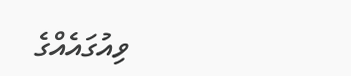ވިއުގައެއްގެ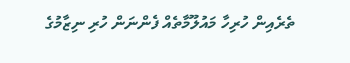ތެރެއިން ހުރިހާ މައުލޫމާތެއް ފެންނަން ހުރި ނިޒާމުގެ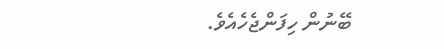ބޭނުން ހިފަންޖެހެއެވެ.